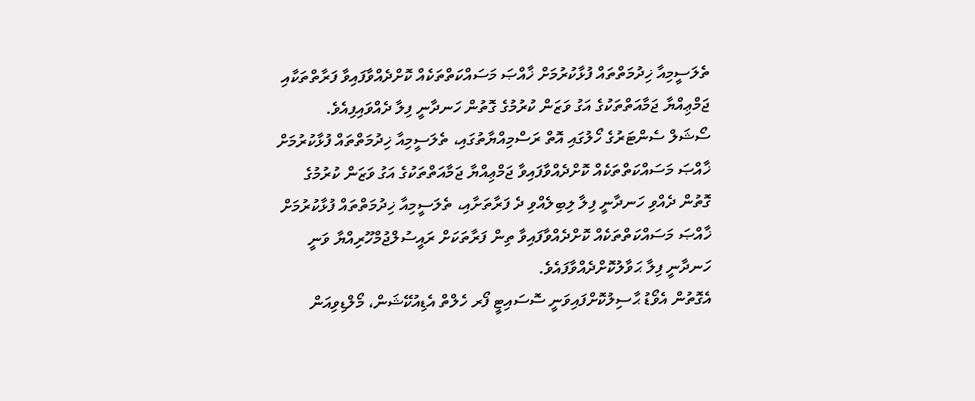ތެލަސީމިއާ ޚިދުމަތްތައް ފުޅާކުރުމަށް ޚާއްޞަ މަސައްކަތްތަކެއް ކޮށްދެއްވާފައިވާ ފަރާތްތަކާއި ޖަމްޢިއްޔާ ޖަމާއަތްތަކުގެ އަގު ވަޒަން ކުރުމުގެ ގޮތުން ހަނދާނީ ފިލާ ދެއްވައިފިއެވެ.
ސޯޝަލް ސެންޓަރުގެ ހޯލުގައި އޮތް ރަސްމިއްޔާތުގައި، ތެލަސީމިއާ ޚިދުމަތްތައް ފުޅާކުރުމަށް ޚާއްޞަ މަސައްކަތްތަކެއް ކޮށްދެއްވާފައިވާ ޖަމްޢިއްޔާ ޖަމާއަތްތަކުގެ އަގު ވަޒަން ކުރުމުގެ ގޮތުން ދެއްވި ހަނދާނީ ފިލާ ލިބިލެއްވި ދެ ފަރާތަށާއި، ތެލަސީމިއާ ޚިދުމަތްތައް ފުޅާކުރުމަށް ޚާއްޞަ މަސައްކަތްތަކެއް ކޮށްދެއްވާފައިވާ ތިން ފަރާތަކަށް ރައީސުލްޖުމްހޫރިއްޔާ ވަނީ ހަނދާނީ ފިލާ ޙަވާލުކޮށްދެއްވާފައެވެ.
އެގޮތުން އެވޯޑު ޙާސިލުކޮށްފައިވަނީ ސޮސައިޓީ ފޯރ ހެލްތް އެޑިއުކޭޝަން، މޯލްޑިވިއަން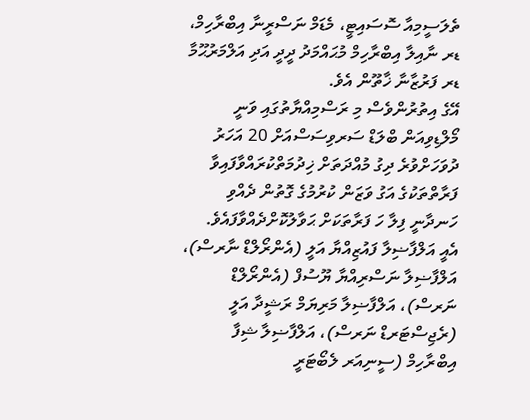ތެލަސީމިއާ ސޮސައިޓީ، މެޑަމް ނަސްރީނާ އިބްރާހިމް، ޑރ ނާއިލާ އިބްރާހިމް މުޙައްމަދު ދީދީ އަދި އަލްމަރުޙޫމާ ޑރ ފަރުޒާނާ ޚާތޫން އެވެ.
އޭގެ އިތުރުންވެސް މި ރަސްމިއްޔާތުގައި ވަނީ މޯލްޑިވިއަން ބްލަޑް ސަރވިސަސްއަށް 20 އަހަރު ދުވަހަށްވުރެ ދިގު މުއްދަތަށް ޚިދުމަތްކުރައްވާފައިވާ ފަރާތްތަކުގެ އަގު ވަޒަން ކުރުމުގެ ގޮތުން ދެއްވި ހަނދާނީ ފިލާ ހަ ފަރާތަކަށް ޙަވާލުކޮށްދެއްވާފައެވެ.
އެއީ އަލްފާޟިލާ ފައުޒިއްޔާ އަލީ (އެންރޯލްޑް ނާރސް)، އަލްފާޟިލާ ނަސްރިއްޔާ ޔޫސުފް (އެންރޯލްޑް ނަރސް)، އަލްފާޟިލާ މަރިޔަމް ރަޝީދާ އަލީ (ރެޖިސްޓަރޑް ނަރސް)، އަލްފާޟިލާ ޝިފާ އިބްރާހިމް (ސީނިއަރ ލެބޯޓަރީ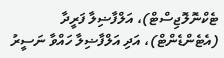ޓެކްނޮލޮޖިސްޓް)، އަލްފާޟިލާ ފަރީދާ (އެޓެންޑެންޓް)، އަދި އަލްފާޟިލާ ހައްވާ ނަސީރު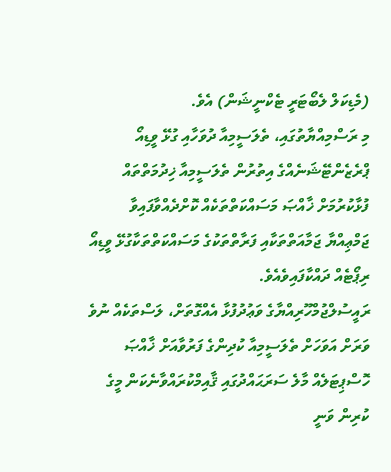(މެޑިކަލް ލެބޯޓަރީ ޓެކްނީޝަން) އެވެ.
މި ރަސްމިއްޔާތުގައި، ތެލަސީމިއާ ދުވަހާއި ގުޅޭ ވީޑިއޯ ޕްރެޒެންޓޭޝަނެއްގެ އިތުރުން ތެލަސީމިއާ ޚިދުމަތްތައް ފުޅާކުރުމަށް ޚާއްޞަ މަސައްކަތްތަކެއް ކޮށްދެއްވާފައިވާ ޖަމްޢިއްޔާ ޖަމާއަތްތަކާއި ފަރާތްތަކުގެ މަސައްކަތްތަކާގުޅޭ ވީޑިއޯ ރިޕޯޓެއް ދައްކާފައިވެއެވެ.
ރައީސުލްޖުމްހޫރިއްޔާގެ ވަޢުދުފުޅާ އެއްގޮތަށް، ލަސްތަކެއް ނުވެ ވަރަށް އަވަހަށް ތެލަސީމިއާ ކުދިންގެ ފަރުވާއަށް ޚާއްޞަ ހޮސްޕިޓަލެއް މާލެ ސަރަޙައްދުގައި ޤާއިމްކުރައްވާނެކަން މީގެ ކުރިން ވަނީ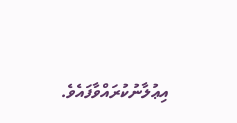އިޢުލާނުކުރައްވާފައެވެ.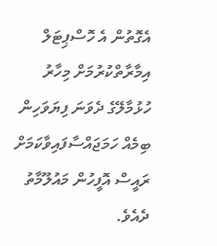އެގޮތުން އެ ހޮސްޕިޓަލް އިމާރާތްކުރުމަށް މިހާރު ހުޅުމާލޭގެ ދެވަނަ ފިޔަވަހިން ބިމެއް ހަމަޖައްސާފައިވާކަމަށް ރައީސް އޮފީހުން މައުލޫމާތު ދެއެވެ.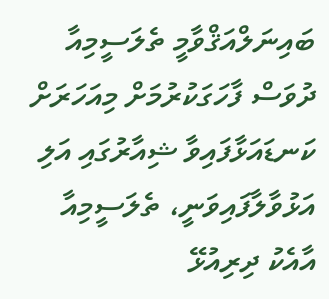ބައިނަލްއަޤްވާމީ ތެލަސީމިއާ ދުވަސް ފާހަގަކުރުމަށް މިއަހަރަށް ކަނޑައަޅާފައިވާ ޝިއާރުގައި އަލި އަޅުވާލާފައިވަނީ، ތެލަސީމިއާ އާއެކު ދިރިއުޅޭ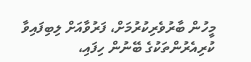މީހުން ބާރުވެރިކުރުމަށް، ފަރުވާއަށް ލިބިފައިވާ ކުރިއެރުންތަކުގެ ބޭނުން ހިފައި،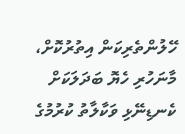ހޭލުންތެރިކަން އިތުރުކޮށް، މާނަހުރި ހެޔޮ ބަދަލަކަށް ކެނޑިނޭޅި ވަކާލާތު ކުރުމުގެ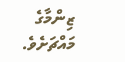ޒިންމާގެ މައްޗަށެވެ.